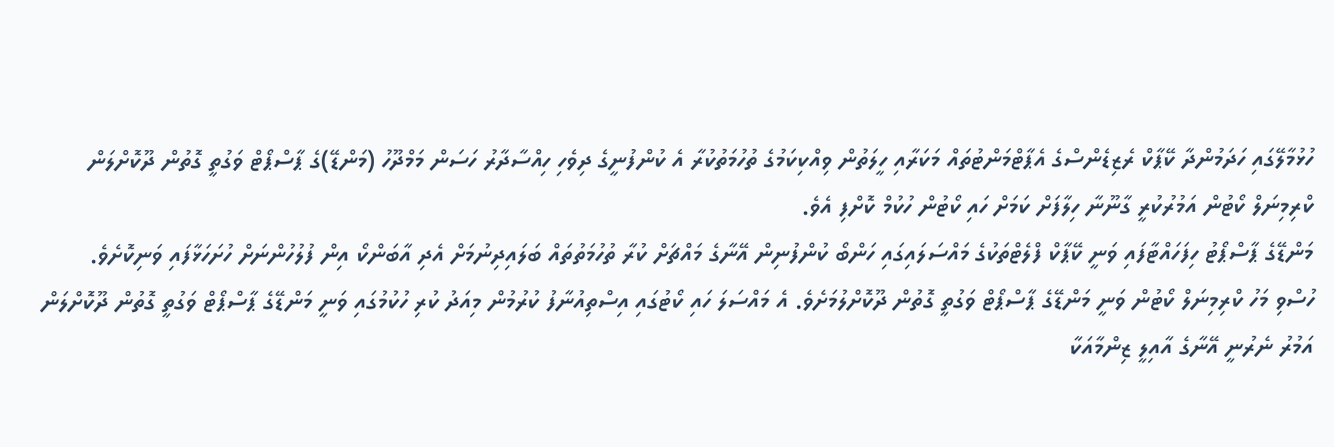ހުޅުމާލޭގައި ހަދަމުންދާ ކޭޕާކް ރެޒިޑެންސްގެ އެޕާޓްމަންޓުތައް މަކަރާއި ހީލަތުން ވިއްކިކަމުގެ ތުހުމަތުކުރާ އެ ކުންފުނީގެ ދިވެހި ހިއްސާދާރު ހަސަން މަމްދޫހު (މަންޑޭ)ގެ ޕާސްޕޯޓް ވަގުތީ ގޮތުން ދޫކޮށްލަން ކްރިމިނަލް ކޯޓުން އަމުރުކުރީ ގާނޫނާ ހިލާފަށް ކަމަށް ހައި ކޯޓުން ހުކުމް ކޮށްފި އެވެ.
މަންޑޭގެ ޕާސްޕޯޓު ހިފަހައްޓާފައި ވަނީ ކޭޕާކް ފްލެޓްތަކުގެ މައްސަލައިގައި ހަންބޯ ކުންފުނިން އޭނާގެ މައްޗަށް ކުރާ ތުހުމަތުތައް ބަލައިދިނުމަށް އެދި އާބަންކޯ އިން ފުލުހުންނަށް ހުށަހަޅާފައި ވަނިކޮށެވެ.
ހުސްވި މަހު ކްރިމިނަލް ކޯޓުން ވަނީ މަންޑޭގެ ޕާސްޕޯޓް ވަގުތީ ގޮތުން ދޫކޮށްލުމަށެވެ. އެ މައްސަލަ ހައި ކޯޓުގައި އިސްތިއުނާފު ކުރުމުން މިއަދު ކުރި ހުކުމުގައި ވަނީ މަންޑޭގެ ޕާސްޕޯޓް ވަގުތީ ގޮތުން ދޫކޮށްލަން އަމުރު ނެރުނީ އޭނާގެ އާއިލީ ޒިންމާއަކާ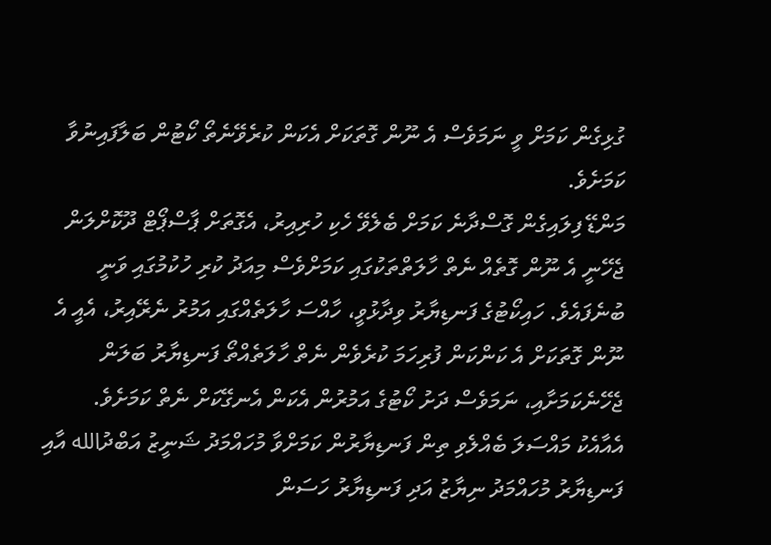ގުޅިގެން ކަމަށް ވީ ނަމަވެސް އެ ނޫން ގޮތަކަށް އެކަން ކުރެވޭނެތޯ ކޯޓުން ބަލާފައިނުވާ ކަމަށެވެ.
މަންޑޭ ފިލައިގެން ގޮސްދާނެ ކަމަށް ބެލެވޭ ހެކި ހުރިއިރު، އެގޮތަށް ޕާސްޕޯޓް ދޫކޮށްލަން ޖެހޭނީ އެ ނޫން ގޮތެއް ނެތް ހާލަތްތަކުގައި ކަމަށްވެސް މިއަދު ކުރި ހުކުމުގައި ވަނީ ބުނެފައެވެ. ހައިކޯޓުގެ ފަނޑިޔާރު ވިދާޅުވީ، ހާއްސަ ހާލަތެއްގައި އަމުރު ނެރޭއިރު، އެއީ އެ ނޫން ގޮތަކަށް އެ ކަންކަން ފުރިހަމަ ކުރެވެން ނެތް ހާލަތެއްތޯ ފަނޑިޔާރު ބަލަން ޖެހޭނެކަމަށާއި، ނަމަވެސް ދަށު ކޯޓުގެ އަމުރުން އެކަން އެނގޭކަށް ނެތް ކަމަށެވެ.
އެއާއެކު މައްސަލަ ބެއްލެވި ތިން ފަނޑިޔާރުން ކަމަށްވާ މުހައްމަދު ޝަނީޒު އަބްދުالله އާއި ފަނޑިޔާރު މުހައްމަދު ނިޔާޒު އަދި ފަނޑިޔާރު ހަސަން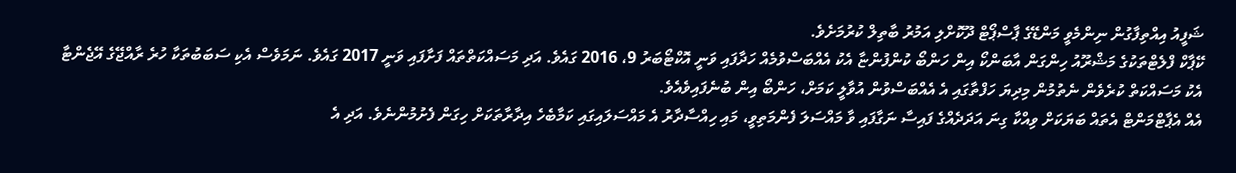ޝަފީއު އިއްތިފާގުން ނިންމެވީ މަންޑޭގެ ޕާސްޕޯޓް ދޫކޮށްލި އަމުރު ބާތިލް ކުރުމަށެވެ.
ކޭޕާކް ފްލެޓްތަކުގެ މަޝްރޫއު ހިންގަން އާބަންކޯ އިން ހަންބޯ ކުންފުންޏާ އެކު އެއްބަސްވުމެއް ހަދާފައި ވަނީ އޮކްޓޯބަރު 9، 2016 ގައެވެ. އަދި މަސައްކަތްތައް ފަށާފައި ވަނީ 2017 ގައެވެ. ނަމަވެސް އެކި ސަބަބުތަކާ ހުރެ ރާއްޖޭގެ އޭޖެންޓާ އެކު މަސައްކަތް ކުރެވެން ނެތުމުން މިދިޔަ ހަފްތާގައި އެ އެއްބަސްވުން އުވާލީ ކަމަށް، ހަންބޯ އިން ބުނެފައިވެއެވެ.
އެއް އެޕާޓްމަންޓް އެތައް ބަޔަކަށް ވިއްކާ ގިނަ އަދަދެއްގެ ފައިސާ ނަގާފައި ވާ މައްސަލަ ފެންމަތިވީ، މައި ހިއްސާދާރު އެ މައްސަލައިގައި ކަމާބެހެ އިދާރާތަކަށް ހިގަން ފެށުމުންނެވެ. އަދި އެ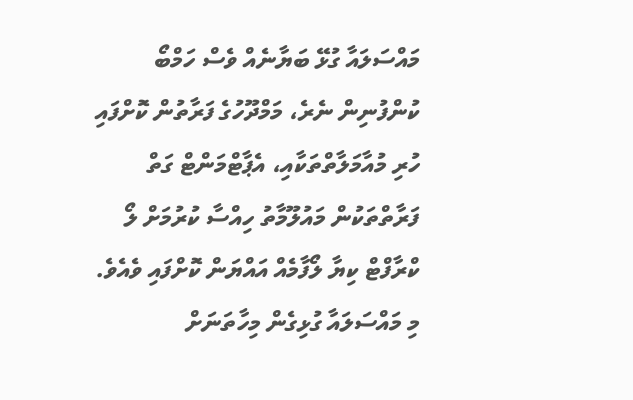މައްސަލައާ ގުޅޭ ބަޔާނެއް ވެސް ހަމްބޯ ކުންފުނިން ނެރެ، މަމްދޫހުގެ ފަރާތުން ކޮށްފައި ހުރި މުއާމަލާތްތަކާއި، އެޕާޓްމަންޓް ގަތް ފަރާތްތަކުން މައުލޫމާތު ހިއްސާ ކުރުމަށް ލޯ ކްރާފްޓް ކިޔާ ލޯފާމެއް އައްޔަން ކޮށްފައި ވެއެވެ.
މި މައްސަލައާ ގުޅިގެން މިހާތަނަށް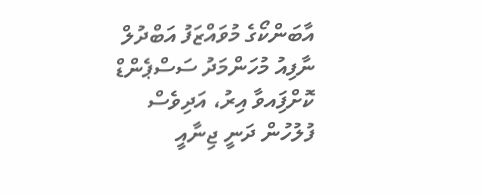އާބަންކޯގެ މުވައްޒަފު އަބްދުލް ނާފިއު މުހަންމަދު ސަސްޕެންޑް ކޮށްފަިއވާ އިރު، އަދިވެސް ފުލުހުން ދަނީ ޖިނާއީ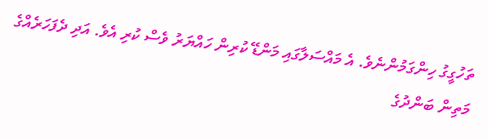ތަހުގީގު ހިންގަމުންނެވެ. އެ މައްސަލާގައި މަންޑޭ ކުރިން ހައްޔަރު ވެސް ކުރި އެވެ. އަދި ދެފަހަރެއްގެ މަތިން ބަންދުގެ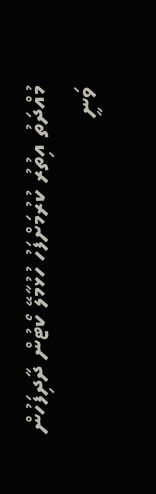މުއްދަތު އިތުރު ކުރުމަށްފަހު ހުޅުމާލޭ ކޯޓުން ދާދިފަހުން ވަނީ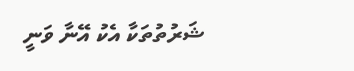ޝަރުތުތަކާ އެކު އޭނާ ވަނީ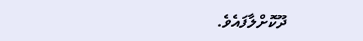ދޫކޮށްލާފައެވެ.